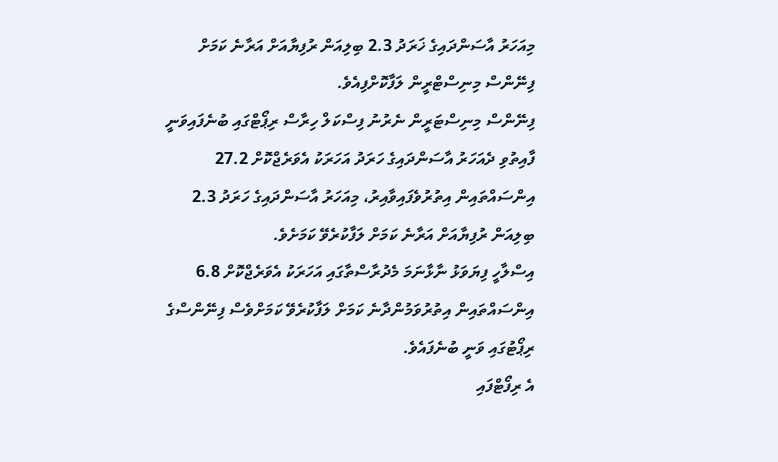މިއަހަރު އާސަންދައިގެ ޚަރަދު 2.3 ބިލިއަން ރުފިޔާއަށް އަރާނެ ކަމަށް ފިނޭންސް މިނިސްޓްރީން ލަފާކޮށްފިއެވެ.
ފިނޭންސް މިނިސްޓަރީން ނެރުނު ފިސްކަލް ހިރާސް ރިޕޯޓްގައި ބުނެފައިވަނީ ފާއިތުވި ދެއަހަރު އާސަންދައިގެ ހަރަދު އަހަރަކު އެވަރެޖްކޮށް 27.2 އިންސައްތައިން އިތުރުވެފައިވާއިރު، މިއަހަރު އާސަންދައިގެ ހަރަދު 2.3 ބިލިއަން ރުފިޔާއަށް އަރާނެ ކަމަށް ލަފާކުރެވޭ ކަމަށެވެ.
އިސްލާހީ ފިޔަވަޅު ނާޅާނަމަ މެދުރާސްތާގައި އަހަރަކު އެވަރެޖްކޮށް 6.8 އިންސައްތައިން އިތުރުވަމުންދާނެ ކަމަށް ލަފާކުރެވޭ ކަމަށްވެސް ފިނޭންސްގެ ރިޕޯޓުގައި ވަނީ ބުނެފައެވެ.
އެ ރިފޯޓްފައި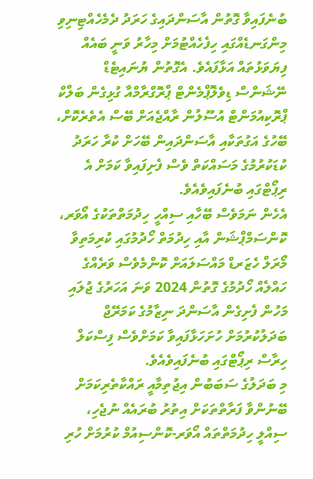ބުނެފައިވާ ގޮތުން އާސަންދައިގެ ހަރަދު ދެމެހެއްޓިނިވި މިންގަނޑެއްގައި ހިފެހެއްޓުމަށް މިހާރު ވަނީ ބައެއް ފިޔަވަޅުތައް އަޅާފައެވެ. އެގޮތުން ޔުނައިޓެޑް ނޭޝަންސް ޑިވެލޮޕްމެންޓް ޕްރޮގްރާމްއާ ގުޅިގެން ބަލްކް ޕްރޮކިއުމަންޓް އުސޫލުން ރާއްޖެއަށް ބޭސް އެތެރެކޮށް، ބޭހުގެ އަގުތަކާއި އާސަންދައިން ބޭހަށް ކުރާ ހަރަދު ކުޑަކުރުމުގެ މަސައްކަތް ވެސް ފެށިފައިވާ ކަމަށް އެ ރިޕޯޓްގައި ބުނެފައިވެއެވެ.
އެހެން ނަމަވެސް ބޭހާއި ސިއްހީ ހިދުމަތްތަކުގެ އޯވަރ، ކޮންސަމްޕްޝަން އާއި ހިދުމަތް ހޯދުމުގައި ކުރިމަތިވާ މޯރަލް ހެޒަރޑް މައްސަލައަށް ކޮންމެވެސް ވަރެއްގެ ހައްލެއް ހޯދުމުގެ ގޮތުން 2024 ވަނަ އަހަރުގެ ޖުލައި މަހުން ފެށިގެން އާސަންދަ ނިޒާމުގެ ކަމަރޭޖް ބަދަލުކުރުމަށް ހުށަހަޅާފައިވާ ކަމަށްވެސް ފިސްކަލް ހިރާސް ރިޕޯޓްގައި ބުނެފައިވެއެވެ.
މި ބަދަލުގެ ސަބަބުން އިޖުތިމާއީ ރައްކާތެރިކަމަށް ބޭނުންވާ ފަރާތްތަކަށް އިތުރު ބުރައެއް ނުޖެހި، ސިއްލީ ހިދުމަތްތައް އޯވަރ-ކޮންސިއުމް ކުރުމަށް ހުރި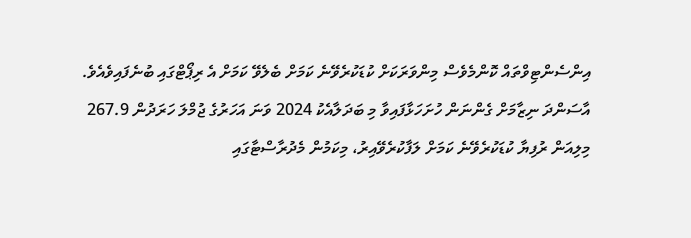އިންސެންޓިވްތައް ކޮންމެވެސް މިންވަރަކަށް ކުޑަކުރެވޭނެ ކަމަށް ބެލެވޭ ކަމަށް އެ ރިޕޯޓްގައި ބުނެފައިވެއެވެ.
އާސަންދަ ނިޒާމަށް ގެންނަން ހުށަހަޅާފައިވާ މި ބަދަލާއެކު 2024 ވަނަ އަހަރުގެ ޖުމްލަ ހަރަދުން 267.9 މިލިއަން ރުފިޔާ ކުޑަކުރެވޭނެ ކަމަށް ލަފާކުރެވޭއިރު، މިކަމުން މެދުރާސްޓާގައި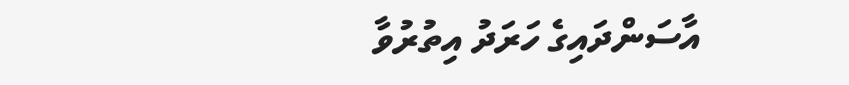އާސަންދައިގެ ހަރަދު އިތުރުވާ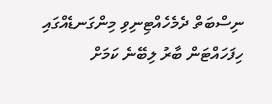ނިސްބަތް ދެމެހެއްޓިނިވި މިންގަނޑެއްގައި ހިފަހައްޓަން ބާރު ލިބޭނެ ކަމަށް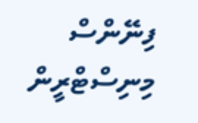ފިނޭންސް މިނިސްޓްރީން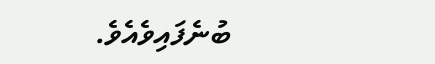ބުނެފައިވެއެވެ.